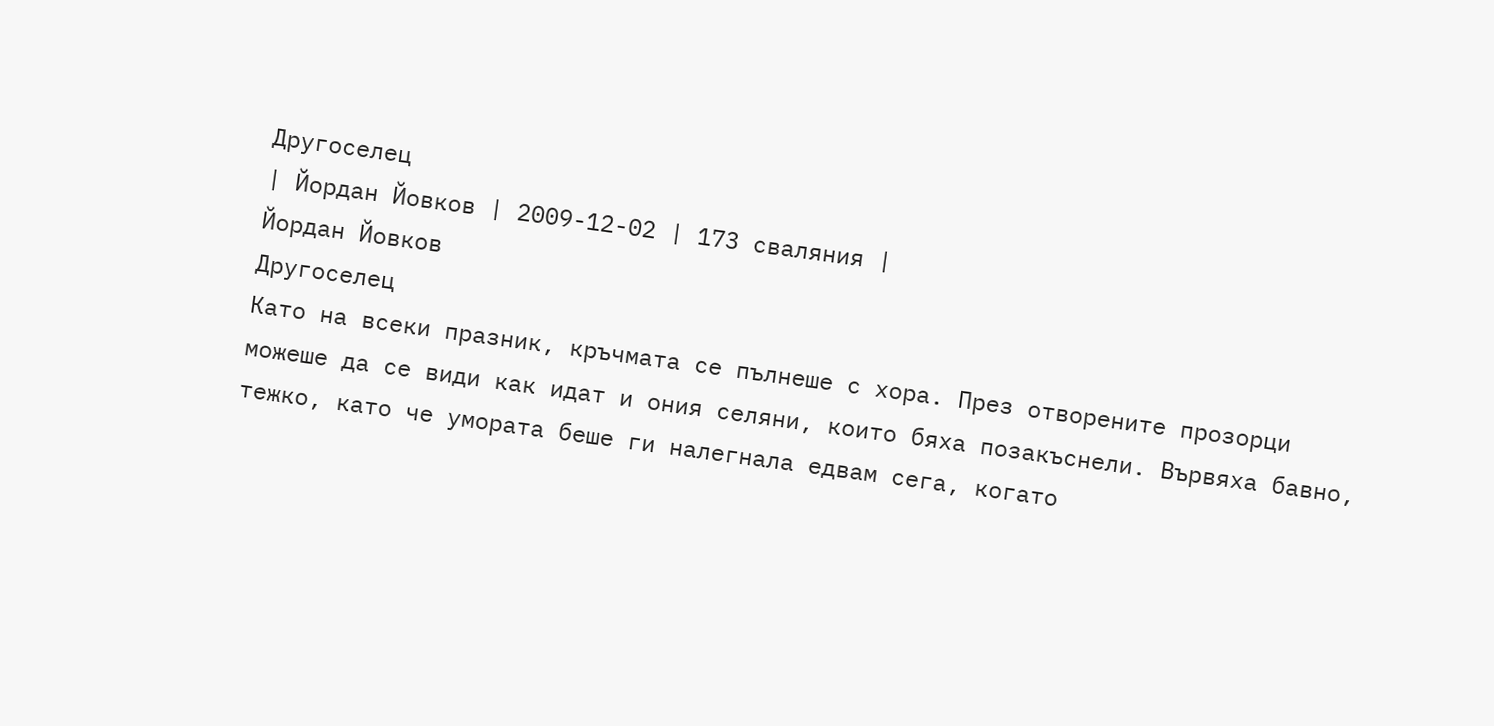Другоселец
| Йордан Йовков | 2009-12-02 | 173 сваляния |
Йордан Йовков
Другоселец
Като на всеки празник, кръчмата се пълнеше с хора. През отворените прозорци
можеше да се види как идат и ония селяни, които бяха позакъснели. Вървяха бавно,
тежко, като че умората беше ги налегнала едвам сега, когато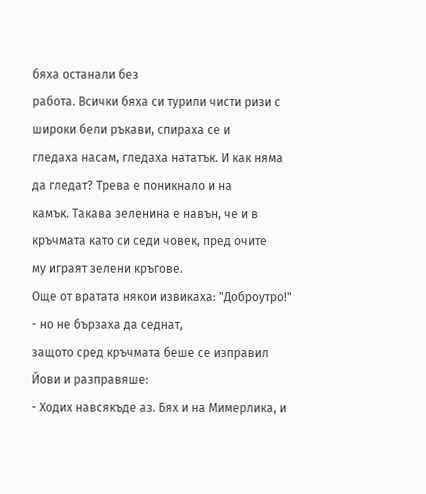бяха останали без
работа. Всички бяха си турили чисти ризи с широки бели ръкави, спираха се и
гледаха насам, гледаха нататък. И как няма да гледат? Трева е поникнало и на
камък. Такава зеленина е навън, че и в кръчмата като си седи човек, пред очите
му играят зелени кръгове.
Още от вратата някои извикаха: "Доброутро!" - но не бързаха да седнат,
защото сред кръчмата беше се изправил Йови и разправяше:
- Ходих навсякъде аз. Бях и на Мимерлика, и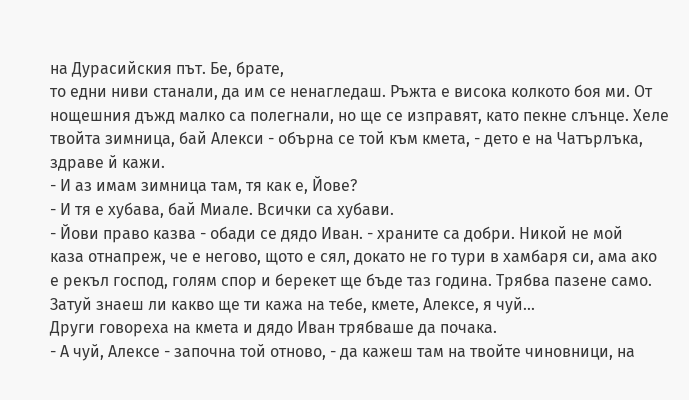на Дурасийския път. Бе, брате,
то едни ниви станали, да им се ненагледаш. Ръжта е висока колкото боя ми. От
нощешния дъжд малко са полегнали, но ще се изправят, като пекне слънце. Хеле
твойта зимница, бай Алекси - обърна се той към кмета, - дето е на Чатърлъка,
здраве й кажи.
- И аз имам зимница там, тя как е, Йове?
- И тя е хубава, бай Миале. Всички са хубави.
- Йови право казва - обади се дядо Иван. - храните са добри. Никой не мой
каза отнапреж, че е негово, щото е сял, докато не го тури в хамбаря си, ама ако
е рекъл господ, голям спор и берекет ще бъде таз година. Трябва пазене само.
Затуй знаеш ли какво ще ти кажа на тебе, кмете, Алексе, я чуй...
Други говореха на кмета и дядо Иван трябваше да почака.
- А чуй, Алексе - започна той отново, - да кажеш там на твойте чиновници, на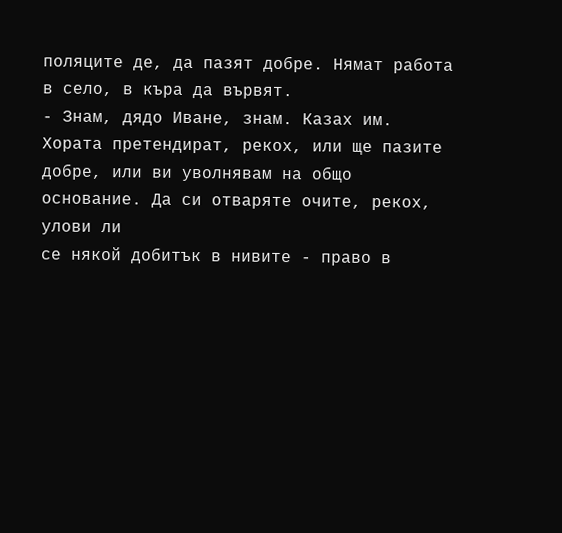поляците де, да пазят добре. Нямат работа в село, в къра да вървят.
- Знам, дядо Иване, знам. Казах им. Хората претендират, рекох, или ще пазите
добре, или ви уволнявам на общо основание. Да си отваряте очите, рекох, улови ли
се някой добитък в нивите - право в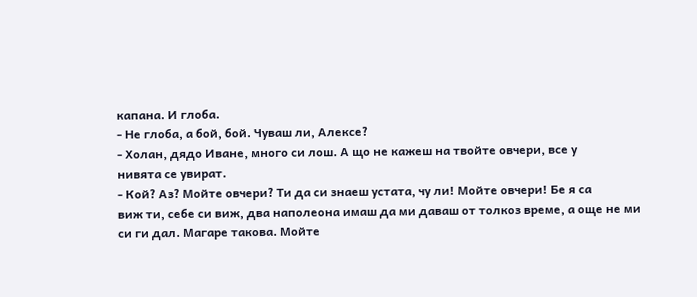капана. И глоба.
- Не глоба, а бой, бой. Чуваш ли, Алексе?
- Холан, дядо Иване, много си лош. А що не кажеш на твойте овчери, все у
нивята се увират.
- Кой? Аз? Мойте овчери? Ти да си знаеш устата, чу ли! Мойте овчери! Бе я са
виж ти, себе си виж, два наполеона имаш да ми даваш от толкоз време, а още не ми
си ги дал. Магаре такова. Мойте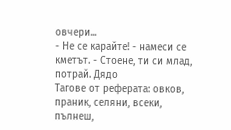овчери...
- Не се карайте! - намеси се кметът. - Стоене, ти си млад, потрай. Дядо
Тагове от реферата: овков, праник, селяни, всеки, пълнеш,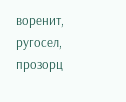воренит, ругосел, прозорц